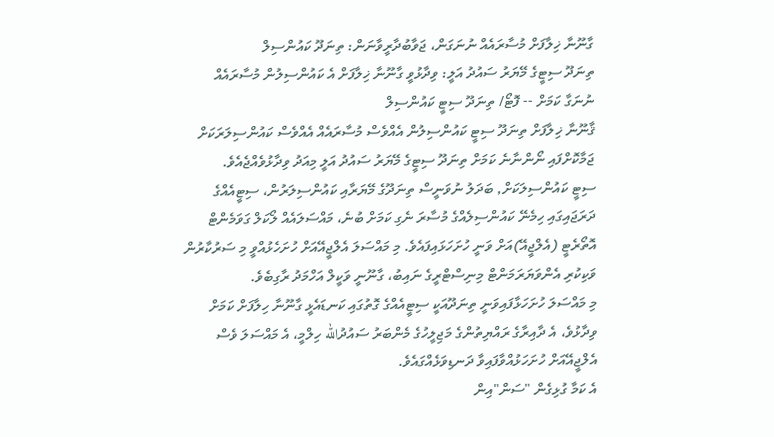ގާނޫނާ ޚިލާފަށް މުސާރައެއް ނުނަގަން، ޖަވާބުދާރީވާނަން: ތިނަދޫ ކައުންސިލް
ތިނަދޫ ސިޓީގެ މޭޔަރު ސައުދު އަލީ: ވިދާޅުވީ ގާނޫނާ ޚިލާފަށް އެ ކައުންސިލުން މުސާރައެއް ނުނަގާ ކަމަށް -- ފޮޓޯ/ ތިނަދޫ ސިޓީ ކައުންސިލް
ޤާނޫނާ ޚިލާފަށް ތިނަދޫ ސިޓީ ކައުންސިލުން އެއްވެސް މުސާރައެއް އެއްވެސް ކައުންސިލަރަކަށް ޖަމާކޮށްފައި ނޯންނާނެ ކަމަށް ތިނަދޫ ސިޓީގެ މޭޔަރު ސައުދު އަލީ މިއަދު ވިދާޅުވެއްޖެއެވެ.
ސިޓީ ކައުންސިލަކަށް, ބަދަލު ނުވަނީސް ތިނަދޫގެ މޭޔަރާއި ކައުންސިލަރުން، ސިޓީއެއްގެ ދަރަޖައިގައި ހިމެނޭ ކައުންސިލެއްގެ މުސާރަ ނެގި ކަމަށް ބުނެ، މައްސަލައެއް ލޯކަލް ގަވަމެންޓް އޮތޯރެޓީ (އެލްޖީއޭ)އަށް ވަނީ ހުށަހަޅައިފައެވެ. މި މައްސަލަ އެލްޖީއޭއަށް ހުށަހެޅުއްވީ މި ސަރުކާރުން ވަކިކުރި އެންވަޔަރަމަންޓް މިނިސްޓްރީގެ ނައިބު، ގާނޫނީ ވަކީލް އަހްމަދު ރާގިބެވެ.
މި މައްސަލަ ހުށަހަޅާފައިވަނީ ތިނަދޫއަކީ ސިޓީއެއްގެ ގޮތުގައި ކަނޑައެޅީ ގާނޫނާ ހިލާފަށް ކަމަށް ވިދާޅުވެ، އެ ދާއިރާގެ ރައްޔިތުންގެ މަޖިލީހުގެ މެންބަރު ސައުދުالله ހިލްމީ، އެ މައްސަލަ ވެސް އެލްޖީއޭއަށް ހުށަހަޅުއްވާފައިވާ ދަނޑިވަޅެއްގައެވެ.
އެ ކަމާ ގުޅިގެން "ސަން"އިން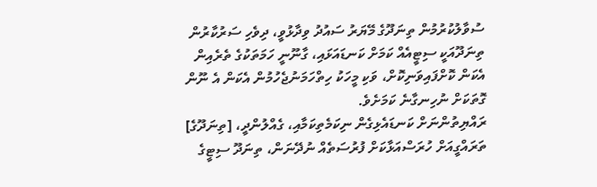ސުވާލުކުރުމުން ތިނަދޫގެ މޭޔަރު ސައުދު ވިދާޅުވީ، ދިވެހި ސަރުކާރުން ތިނަދޫއަކީ ސިޓީއެއް ކަމަށް ކަނޑައަޅައި، ގާނޫނީ ހަމަތަކުގެ ތެރެއިން އެކަން ކޮށްފައިވަނިކޮށް، ވަކި މީހަކު ހިތްހަމަނުޖެހުމުން އެކަން އެ ނޫން ގޮތަކަށް ނުހިނގާނެ ކަމަށެވެ.
ރައްޔިތުންނަށް ކަނޑައެޅިގެން ނިކަމެތިކަމާއި، ގެއްލުންދީ، [ތިނަދޫގެ] ތަރައްގީއަށް ހުރަސްއަޅާކަށް ފުރުސަތެއް ނުދޭނަން، ތިނަދޫ ސިޓީގެ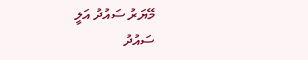މޭޔަރު ސައުދު އަލީ
ސައުދު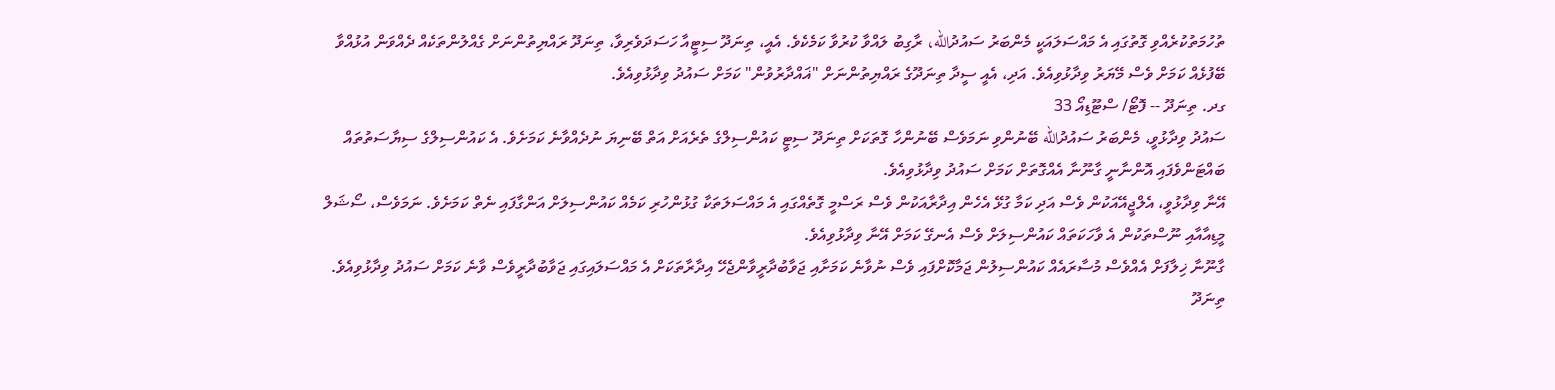ތުހުމަތުކުރެއްވި ގޮތުގައި އެ މައްސަލައަކީ މެންބަރު ސައުދުالله، ރާގިބު ލައްވާ ކުރުވާ ކަމެކެވެ. އެއީ، ތިނަދޫ ސިޓީއާ ހަސަދަވެރިވާ، ތިނަދޫ ރައްޔިތުންނަށް ގެއްލުންތަކެއް ދެއްވަން އުޅުއްވާ ބޭފުޅެއް ކަމަށް ވެސް މޭޔަރު ވިދާޅުވިއެވެ. އަދި، އެއީ ސީދާ ތިނަދޫގެ ރައްޔިތުންނަށް "ޣައްދާރުވުން" ކަމަށް ސައުދު ވިދާޅުވިއެވެ.
ގދ. ތިނަދޫ -- ފޮޓޯ/ ސްޓޫޑިއޯ 33
ސައުދު ވިދާޅުވީ، މެންބަރު ސައުދުالله ބޭނުންވި ނަމަވެސް ބޭނުންހާ ގޮތަކަށް ތިނަދޫ ސިޓީ ކައުންސިލްގެ ތެރެއަށް އަތް ބޭނިޔަ ނުދެއްވާނެ ކަމަށެވެ. އެ ކައުންސިލްގެ ސިޔާސަތުތައް ބައްޓަންވެފައި އޮންނާނީ ގާނޫނާ އެއްގޮތަށް ކަމަށް ސައުދު ވިދާޅުވިއެވެ.
އޭނާ ވިދާޅުވީ، އެލްޖީއޭއަކުން ވެސް އަދި ކަމާ ގުޅޭ އެހެން އިދާރާއަކުން ވެސް ރަސްމީ ގޮތެއްގައި އެ މައްސަލަތަކާ ގުޅުންހުރި ކަމެއް ކައުންސިލަށް އަންގާފައި ނެތް ކަމަށެވެ. ނަމަވެސް، ސޯޝަލް މީޑިއާއާއި ނޫސްތަކުން އެ ވާހަކަތައް ކައުންސިލަށް ވެސް އެނގޭ ކަމަށް އޭނާ ވިދާޅުވިއެވެ.
ގާނޫނާ ޚިލާފަށް އެއްވެސް މުސާރައެއް ކައުންސިލުން ޖަމާކޮށްފައި ވެސް ނުވާނެ ކަމަށާއި ޖަވާބުދާރީވާންޖެހޭ އިދާރާތަކަށް އެ މައްސަލައިގައި ޖަވާބުދާރީވެސް ވާނެ ކަމަށް ސައުދު ވިދާޅުވިއެވެ.
ތިނަދޫ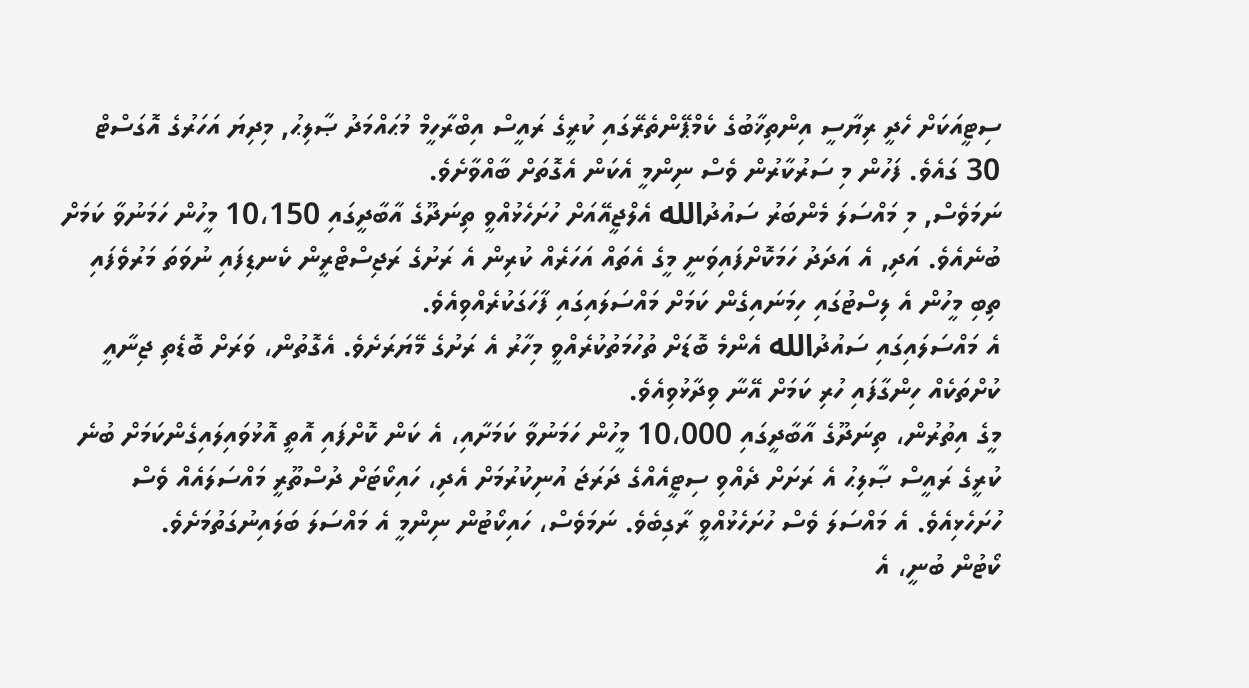ސިޓީއަކަށް ހެދީ ރިޔާސީ އިންތިޚާބުގެ ކެމްޕޭންތެރޭގައި ކުރީގެ ރައީސް އިބްރާހީމް މުޙައްމަދު ޞާލިޙު, މިދިޔަ އަހަރުގެ އޮގަސްޓް 30 ގައެވެ. ފަހުން މި ސަރުކާރުން ވެސް ނިންމީ އެކަން އެގޮތަށް ބާއްވާށެވެ.
ނަމަވެސް, މި މައްސަލަ މެންބަރު ސައުދުالله އެލްޖީއޭއަށް ހުށަހެޅުއްވީ ތިނަދޫގެ އާބާދީގައި 10،150 މީހުން ހަމަނުވާ ކަމަށް ބުނެއެވެ. އަދި, އެ އަދަދު ހަމަކޮށްފައިވަނީ މީގެ އެތައް އަހަރެއް ކުރިން އެ ރަށުގެ ރަޖިސްޓްރީން ކެނޑިފައި ނުވަތަ މަރުވެފައި ތިބި މީހުން އެ ލިސްޓުގައި ހިމަނައިގެން ކަމަށް މައްސަލައިގައި ފާހަގަކުރެއްވިއެވެ.
އެ މައްސަލައިގައި ސައުދުالله އެންމެ ބޮޑަށް ތުހުމަތުކުރެއްވީ މިހާރު އެ ރަށުގެ މޭޔަރަށެވެ. އެގޮތުން، ވަރަށް ބޮޑެތި ޖިނާއީ ކުށްތަކެއް ހިންގާފައި ހުރި ކަމަށް އޭނާ ވިދާޅުވިއެވެ.
މީގެ އިތުރުން، ތިނަދޫގެ އާބާދީގައި 10،000 މީހުން ހަމަނުވާ ކަމަށާއި، އެ ކަން ކޮށްފައި އޮތީ އޮޅުވައިލައިގެންކަމަށް ބުނެ ކުރީގެ ރައީސް ޞާލިޙު އެ ރަށަށް ދެއްވި ސިޓީއެއްގެ ދަރަޖަ އުނިކުރުމަށް އެދި، ހައިކޯޓަށް ދުސްތޫރީ މައްސަލައެއް ވެސް ހުށަހެޅިއެވެ. އެ މައްސަލަ ވެސް ހުށަހެޅުއްވީ ރާގިބެވެ. ނަމަވެސް، ހައިކޯޓުން ނިންމީ އެ މައްސަލަ ބަލައިނުގަތުމަށެވެ.
ކޯޓުން ބުނީ، އެ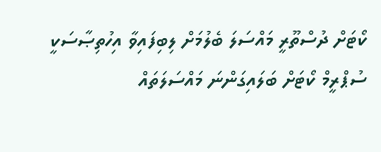ކޯޓަށް ދުސްތޫރީ މައްސަލަ ބެލުމަށް ލިބިފައިވާ އިހުތިޞާސަކީ ސުޕްރީމް ކޯޓަށް ބަލައިގަންނަ މައްސަލަތައް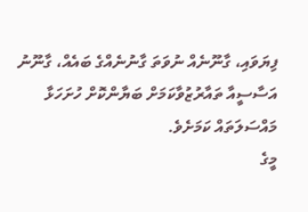ފިޔަވައި، ގާނޫނެއް ނުވަތަ ގާނުނެއްގެ ބައެއް، ގާނޫނު އަސާސީއާ ތައާރުޒުވާކަމަށް ބަޔާންކޮށް ހުށަހަޅާ މައްސަލަތައް ކަމަށެވެ.
މީގެ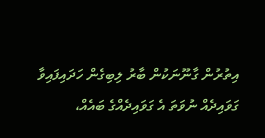އިތުރުން ގާނޫނަކުން ބާރު ލިބިގެން ހަދައިފައިވާ ގަވައިދެއް ނުވަތަ އެ ގަވައިދެއްގެ ބައެއް،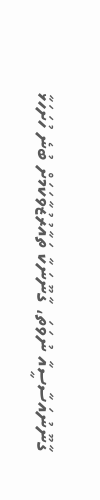ގާނޫނުއަސާސީއާ ނުވަތަ، ގާނޫނަކާ ތައާރުޒުވާކަމަށް ބުނެ ހުށަހަޅާ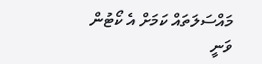މައްސަލަތައް ކަމަށް އެ ކޯޓުން ވަނީ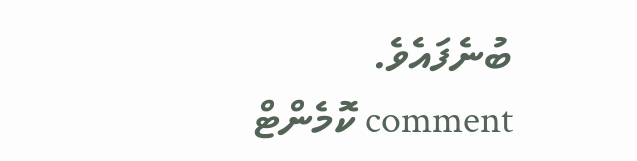ބުނެފައެވެ.
comment ކޮމެންޓް